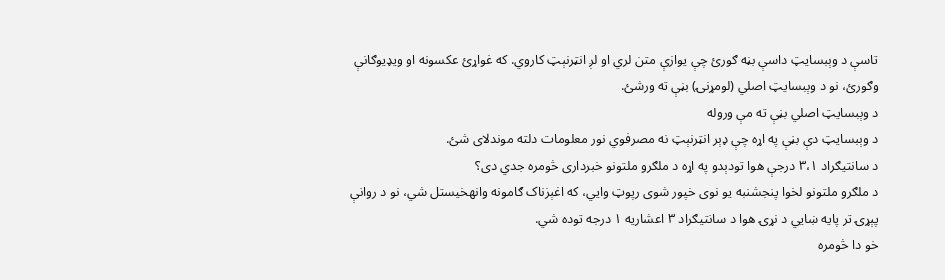تاسې د وېبسایټ داسې بڼه ګورئ چې یوازې متن لري او لږ انټرنېټ کاروي. که غواړئ عکسونه او ویډیوګانې وګورئ، نو د وېبسایټ اصلي (لومړنۍ) بڼې ته ورشئ.
د وېبسایټ اصلي بڼې ته مې وروله
د وېبسایټ دې بڼې په اړه چې ډېر انټرنېټ نه مصرفوي نور معلومات دلته موندلای شئ.
د سانتیګراد ۳،۱ درجې هوا تودېدو په اړه د ملګرو ملتونو خبرداری څومره جدي دی؟
د ملګرو ملتونو لخوا پنجشنبه یو نوی خپور شوی رپوټ وايي، که اغېزناک ګامونه وانهخیستل شي، نو د روانې پېړۍ تر پایه ښايي د نړۍ هوا د سانتیګراد ۳ اعشاریه ۱ درجه توده شي.
خو دا څومره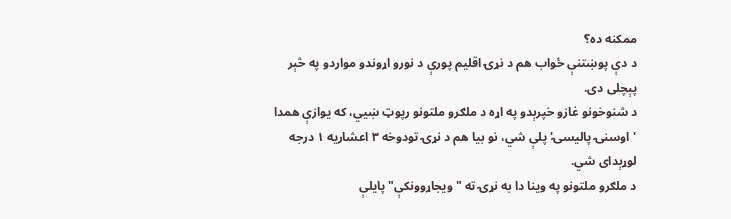ممکنه ده؟
د دې پوښتنې ځواب هم د نړۍ اقلیم پورې د نورو اړوندو مواردو په څېر پېچلی دی.
د شنوخونو غازو خپرېدو په اړه د ملګرو ملتونو رپوټ ښيي، که یوازې همدا 'اوسنۍ پالیسۍ' پلې شي، نو بیا هم د نړۍ تودوخه ۳ اعشاریه ۱ درجه لوړېدای شي.
د ملګرو ملتونو په وینا دا به نړۍ ته "ویجاړوونکې" پایلې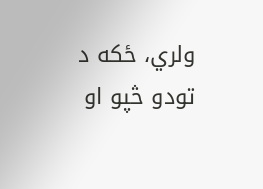ولري، ځکه د تودو څپو او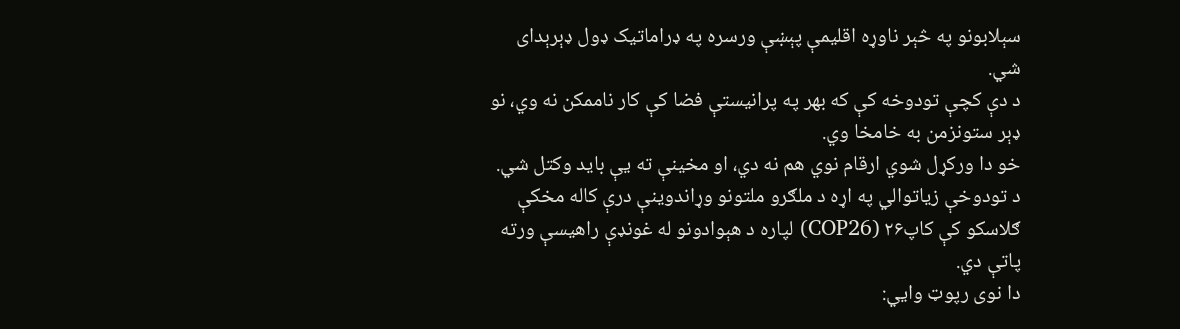سېلابونو په څېر ناوړه اقلیمې پېښې ورسره په ډراماتیک ډول ډېرېدای شي.
د دې کچې تودوخه کې که بهر په پرانیستې فضا کې کار ناممکن نه وي، نو ډېر ستونزمن به خامخا وي.
خو دا ورکړل شوي ارقام نوي هم نه دي، او مخینې ته یې باید وکتل شي.
د تودوخې زیاتوالي په اړه د ملګرو ملتونو وړاندوینې درې کاله مخکې ګلاسکو کې کاپ۲۶ (COP26) لپاره د هېوادونو له غونډې راهیسې ورته پاتې دي.
دا نوی رپوټ وايي: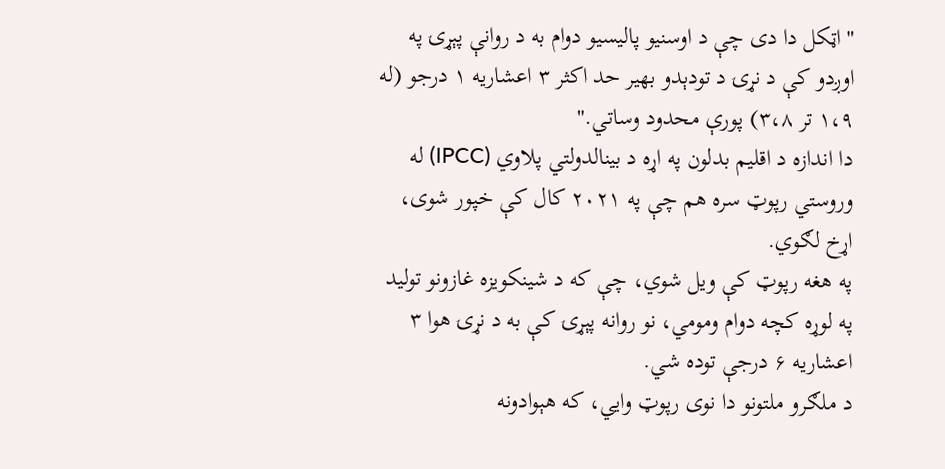"اټکل دا دی چې د اوسنیو پالیسیو دوام به د روانې پېړۍ په اوږدو کې د نړۍ د تودېدو بهیر حد اکثر ۳ اعشاریه ۱ درجو (له ۱،۹ تر ۳،۸) پورې محدود وساتي."
دا اندازه د اقلیم بدلون په اړه د بینالدولتي پلاوي (IPCC) له وروستي رپوټ سره هم چې په ۲۰۲۱ کال کې خپور شوی، اړخ لګوي.
په هغه رپوټ کې ویل شوي، چې که د شینکویزه غازونو تولید په لوړه کچه دوام ومومي، نو روانه پېړۍ کې به د نړۍ هوا ۳ اعشاریه ۶ درجې توده شي.
د ملګرو ملتونو دا نوی رپوټ وايي، که هېوادونه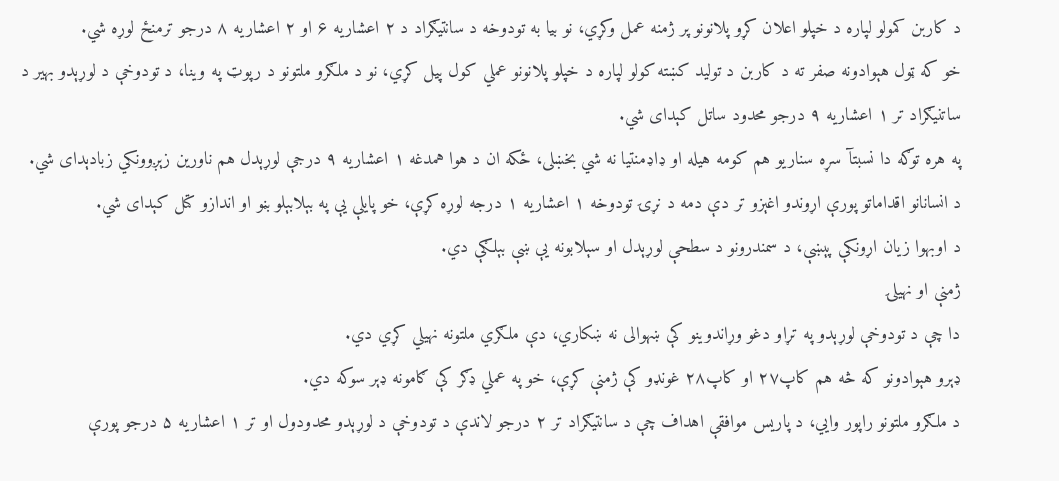د کاربن کمولو لپاره د خپلو اعلان کړو پلانونو پر ژمنه عمل وکړي، نو بیا به تودوخه د سانتیګراد د ۲ اعشاریه ۶ او ۲ اعشاریه ۸ درجو ترمنځ لوړه شي.
خو که ټول هېوادونه صفر ته د کاربن د تولید کښته کولو لپاره د خپلو پلانونو عملي کول پیل کړي، نو د ملګرو ملتونو د رپوټ په وینا، د تودوخې د لوړېدو بهیر د ساتنیګراد تر ۱ اعشاریه ۹ درجو محدود ساتل کېدای شي.
په هره توګه دا نسبتآ سړه سناریو هم کومه هیله او ډاډمنتیا نه شي بخښلی، ځکه ان د هوا همدغه ۱ اعشاریه ۹ درجې لوړېدل هم ناورین زېږوونکي زبادېدای شي.
د انسانانو اقداماتو پورې اړوندو اغېزو تر دې دمه د نړۍ تودوخه ۱ اعشاریه ۱ درجه لوړه کړې، خو پایلې یې په بېلابېلو بڼو او اندازو کتل کېدای شي.
د اوبهوا زیان اړونکې پېښې، د سمندرونو د سطحې لوړېدل او سېلابونه یې ښې بېلګې دي.
ژمنې او نهیلۍ
دا چې د تودوخې لوړېدو په تړاو دغو وړاندوینو کې ښهوالی نه ښکاري، دې ملګري ملتونه نهیلي کړي دي.
ډېرو هېوادونو که څه هم کاپ۲۷ او کاپ۲۸ غونډو کې ژمنې کړې، خو په عملي ډګر کې ګامونه ډېر سوکه دي.
د ملګرو ملتونو راپور وايي، د پاریس موافقې اهداف چې د سانتیګراد تر ۲ درجو لاندې د تودوخې د لوړېدو محدودول او تر ۱ اعشاریه ۵ درجو پورې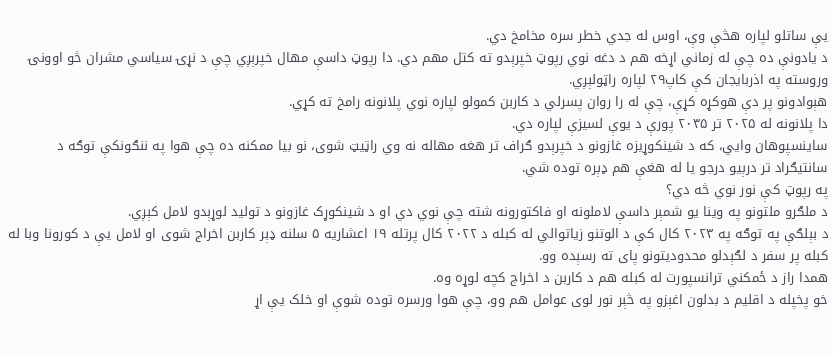یې ساتلو لپاره هڅې وې، اوس له جدي خطر سره مخامخ دي.
د یادونې ده چې له زماني اړخه هم د دغه نوي رپوټ خپرېدو ته کتل مهم دي. دا رپوټ داسې مهال خپرېږي چې د نړۍ سیاسي مشران څو اوونۍ وروسته په اذربایجان کې کاپ۲۹ لپاره راټولېږي.
هېوادونو پر دې هوکړه کړې، چې له را روان پسرلي د کاربن کمولو لپاره نوي پلانونه رامخ ته کړي.
دا پلانونه له ۲۰۲۵ تر ۲۰۳۵ پورې د یوې لسیزې لپاره دي.
ساینسپوهان وايي، که د شینکوړیزه غازونو د خپرېدو ګراف تر هغه مهاله نه وي راټیټ شوی، نو بیا ممکنه ده چې هوا په ننګونکې توګه د سانتیګراد تر درېیو درجو یا له هغې هم ډېره توده شي.
په رپوټ کې نور نوي څه دي؟
د ملګرو ملتونو په وینا یو شمېر داسې لاملونه او فاکتورونه شته چې نوي دي او د شینکوړک غازونو د تولید لوړېدو لامل کېږي.
د بېلګې په توګه په ۲۰۲۳ کال کې د الوتنو زیاتوالي له کبله د ۲۰۲۲ کال پرتله ۱۹ اعشاریه ۵ سلنه ډېر کاربن اخراج شوی او لامل یې د کورونا وبا له کبله پر سفر د لګېدلو محدودیتونو پای ته رسېده وو.
همدا راز د ځمکني ترانسپورت له کبله هم د کاربن د اخراج کچه لوړه وه.
خو پخپله د اقلیم د بدلون اغېزو په څېر نور لوی عوامل هم وو، چې هوا ورسره توده شوې او خلک یې اړ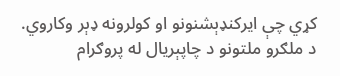کړي چې ایرکنډېشنونو او کولرونه ډېر وکاروي.
د ملګرو ملتونو د چاپېریال له پروګرام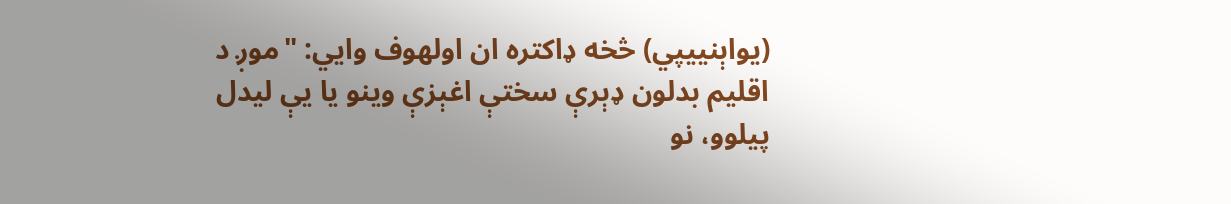(یواېنييپي) څخه ډاکتره ان اولهوف وايي: "موږ د اقلیم بدلون ډېرې سختې اغېزې وینو یا یې لیدل پیلوو، نو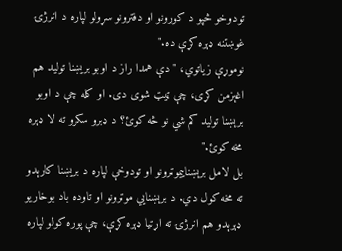تودوخو څپو د کورونو او دفترونو سړولو لپاره د انرژۍ غوښتنه ډېره کړې ده."
نوموړې زیاتوي، "دې همدا راز د اوبو بریښنا تولید هم اغېزمن کړی، چې ټیټ شوی دی. او کله چې د اوبو برېښنا تولید کم شي نو څه کوئ؟ د ډبرو سکرو ته لا ډېره مخه کوئ."
بل لامل برېښناييموټرونو او تودوخې لپاره د بریښنا کارېدو ته مخه کول دي. د برېښنايي موټرونو او تاوده باد بوخاریو ډېرېدو هم انرژۍ ته اړتیا ډېره کړې، چې پوره کولو لپاره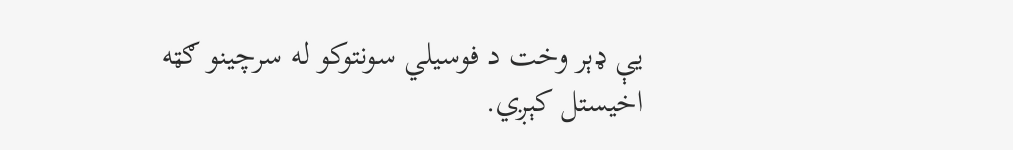یې ډېر وخت د فوسیلي سونتوکو له سرچینو ګټه اخیستل کېږي.